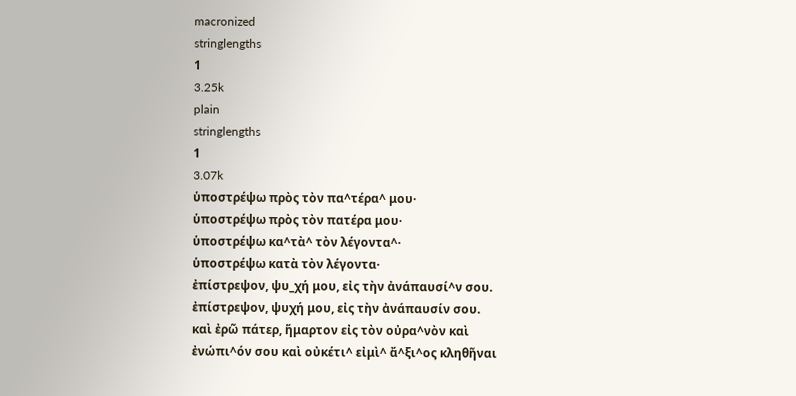macronized
stringlengths
1
3.25k
plain
stringlengths
1
3.07k
ὑποστρέψω πρὸς τὸν πα^τέρα^ μου·
ὑποστρέψω πρὸς τὸν πατέρα μου·
ὑποστρέψω κα^τὰ^ τὸν λέγοντα^·
ὑποστρέψω κατὰ τὸν λέγοντα·
ἐπίστρεψον, ψυ_χή μου, εἰς τὴν ἀνάπαυσί^ν σου.
ἐπίστρεψον, ψυχή μου, εἰς τὴν ἀνάπαυσίν σου.
καὶ ἐρῶ πάτερ, ἥμαρτον εἰς τὸν οὐρα^νὸν καὶ ἐνώπι^όν σου καὶ οὐκέτι^ εἰμὶ^ ἄ^ξι^ος κληθῆναι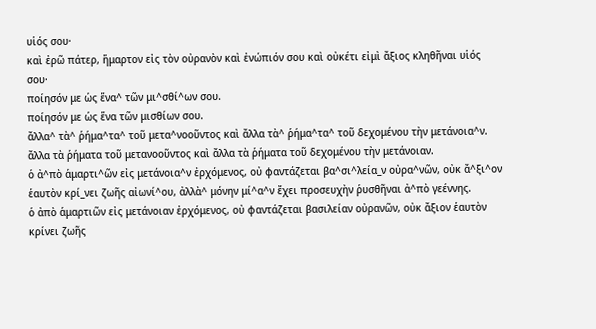υἱός σου·
καὶ ἐρῶ πάτερ, ἥμαρτον εἰς τὸν οὐρανὸν καὶ ἐνώπιόν σου καὶ οὐκέτι εἰμὶ ἄξιος κληθῆναι υἱός σου·
ποίησόν με ὡς ἕνα^ τῶν μι^σθί^ων σου.
ποίησόν με ὡς ἕνα τῶν μισθίων σου.
ἄλλα^ τὰ^ ῥήμα^τα^ τοῦ μετα^νοοῦντος καὶ ἄλλα τὰ^ ῥήμα^τα^ τοῦ δεχομένου τὴν μετάνοια^ν.
ἄλλα τὰ ῥήματα τοῦ μετανοοῦντος καὶ ἄλλα τὰ ῥήματα τοῦ δεχομένου τὴν μετάνοιαν.
ὁ ἀ^πὸ ἁμαρτι^ῶν εἰς μετάνοια^ν ἐρχόμενος, οὐ φαντάζεται βα^σι^λεία_ν οὐρα^νῶν, οὐκ ἄ^ξι^ον ἑαυτὸν κρί_νει ζωῆς αἰωνί^ου, ἀλλὰ^ μόνην μί^α^ν ἔχει προσευχὴν ῥυσθῆναι ἀ^πὸ γεέννης.
ὁ ἀπὸ ἁμαρτιῶν εἰς μετάνοιαν ἐρχόμενος, οὐ φαντάζεται βασιλείαν οὐρανῶν, οὐκ ἄξιον ἑαυτὸν κρίνει ζωῆς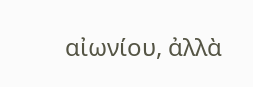αἰωνίου, ἀλλὰ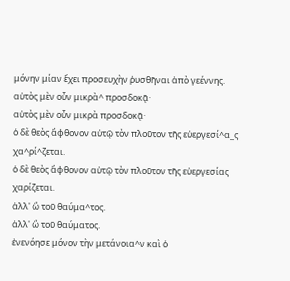μόνην μίαν ἔχει προσευχὴν ῥυσθῆναι ἀπὸ γεέννης.
αὐτὸς μὲν οὖν μικρὰ^ προσδοκᾷ·
αὐτὸς μὲν οὖν μικρὰ προσδοκᾷ·
ὁ δὲ θεὸς ἄφθονον αὐτῷ τὸν πλοῦτον τῆς εὐεργεσί^α_ς χα^ρί^ζεται.
ὁ δὲ θεὸς ἄφθονον αὐτῷ τὸν πλοῦτον τῆς εὐεργεσίας χαρίζεται.
ἀλλ' ὢ τοῦ θαύμα^τος.
ἀλλ' ὢ τοῦ θαύματος.
ἐνενόησε μόνον τὴν μετάνοια^ν καὶ ὁ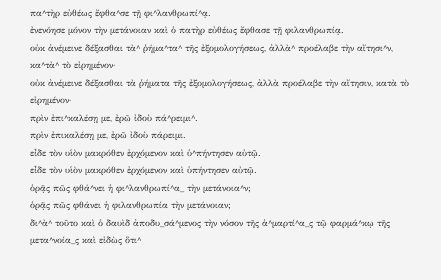πα^τὴρ εὐθέως ἔφθα^σε τῇ φι^λανθρωπί^ᾳ.
ἐνενόησε μόνον τὴν μετάνοιαν καὶ ὁ πατὴρ εὐθέως ἔφθασε τῇ φιλανθρωπίᾳ.
οὐκ ἀνέμεινε δέξασθαι τὰ^ ῥήμα^τα^ τῆς ἐξομολογήσεως, ἀλλὰ^ προέλαβε τὴν αἴτησι^ν, κα^τὰ^ τὸ εἰρημένον·
οὐκ ἀνέμεινε δέξασθαι τὰ ῥήματα τῆς ἐξομολογήσεως, ἀλλὰ προέλαβε τὴν αἴτησιν, κατὰ τὸ εἰρημένον·
πρὶν ἐπι^καλέσῃ με, ἐρῶ ἰδοὺ πά^ρειμι^.
πρὶν ἐπικαλέσῃ με, ἐρῶ ἰδοὺ πάρειμι.
εἶδε τὸν υἱὸν μακρόθεν ἐρχόμενον καὶ ὑ^πήντησεν αὐτῷ.
εἶδε τὸν υἱὸν μακρόθεν ἐρχόμενον καὶ ὑπήντησεν αὐτῷ.
ὁρᾷς πῶς φθά^νει ἡ φι^λανθρωπί^α_ τὴν μετάνοια^ν;
ὁρᾷς πῶς φθάνει ἡ φιλανθρωπία τὴν μετάνοιαν;
δι^ὰ^ τοῦτο καὶ ὁ δαυὶδ ἀποδυ_σά^μενος τὴν νόσον τῆς ἁ^μαρτί^α_ς τῷ φαρμά^κῳ τῆς μετα^νοία_ς καὶ εἰδὼς ὅτι^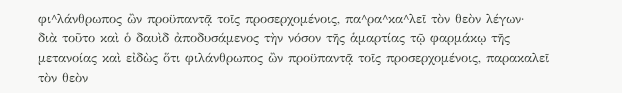φι^λάνθρωπος ὢν προϋπαντᾷ τοῖς προσερχομένοις, πα^ρα^κα^λεῖ τὸν θεὸν λέγων·
διὰ τοῦτο καὶ ὁ δαυὶδ ἀποδυσάμενος τὴν νόσον τῆς ἁμαρτίας τῷ φαρμάκῳ τῆς μετανοίας καὶ εἰδὼς ὅτι φιλάνθρωπος ὢν προϋπαντᾷ τοῖς προσερχομένοις, παρακαλεῖ τὸν θεὸν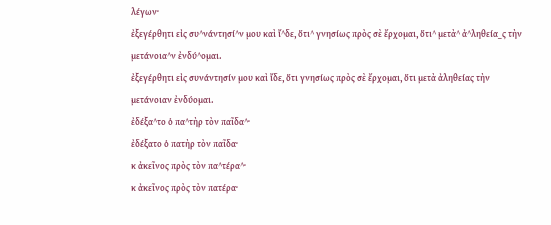λέγων·
ἐξεγέρθητι εἰς συ^νάντησί^ν μου καὶ ἴ^δε, ὅτι^ γνησίως πρὸς σὲ ἔρχομαι, ὅτι^ μετὰ^ ἀ^ληθεία_ς τὴν μετάνοια^ν ἐνδύ^ομαι.
ἐξεγέρθητι εἰς συνάντησίν μου καὶ ἴδε, ὅτι γνησίως πρὸς σὲ ἔρχομαι, ὅτι μετὰ ἀληθείας τὴν μετάνοιαν ἐνδύομαι.
ἐδέξα^το ὁ πα^τὴρ τὸν παῖδα^·
ἐδέξατο ὁ πατὴρ τὸν παῖδα·
κ ἀκεῖνος πρὸς τὸν πα^τέρα^·
κ ἀκεῖνος πρὸς τὸν πατέρα·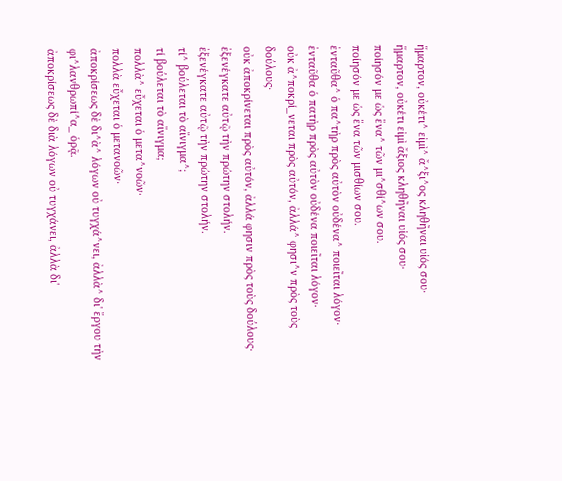ἥμαρτον, οὐκέτι^ εἰμὶ^ ἄ^ξι^ος κληθῆναι υἱός σου·
ἥμαρτον, οὐκέτι εἰμὶ ἄξιος κληθῆναι υἱός σου·
ποίησόν με ὡς ἕνα^ τῶν μι^σθί^ων σου.
ποίησόν με ὡς ἕνα τῶν μισθίων σου.
ἐνταῦθα^ ὁ πα^τὴρ πρὸς αὐτὸν οὐδένα^ ποιεῖται λόγον·
ἐνταῦθα ὁ πατὴρ πρὸς αὐτὸν οὐδένα ποιεῖται λόγον·
οὐκ ἀ^ποκρί_νεται πρὸς αὐτόν, ἀλλά^ φησι^ν πρὸς τοὺς δούλους·
οὐκ ἀποκρίνεται πρὸς αὐτόν, ἀλλά φησιν πρὸς τοὺς δούλους·
ἐξενέγκατε αὐτῷ τὴν πρώτην στολήν.
ἐξενέγκατε αὐτῷ τὴν πρώτην στολήν.
τί^ βούλεται τὸ αἴνιγμα^;
τί βούλεται τὸ αἴνιγμα;
πολλὰ^ εὔχεται ὁ μετα^νοῶν·
πολλὰ εὔχεται ὁ μετανοῶν·
ἀποκρίσεως δὲ δι^ὰ^ λόγων οὐ τυγχά^νει, ἀλλὰ^ δι' ἔργου τὴν φι^λανθρωπί^α_ ὁρᾷ.
ἀποκρίσεως δὲ διὰ λόγων οὐ τυγχάνει, ἀλλὰ δι'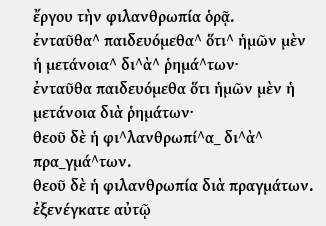ἔργου τὴν φιλανθρωπία ὁρᾷ.
ἐνταῦθα^ παιδευόμεθα^ ὅτι^ ἡμῶν μὲν ἡ μετάνοια^ δι^ὰ^ ῥημά^των·
ἐνταῦθα παιδευόμεθα ὅτι ἡμῶν μὲν ἡ μετάνοια διὰ ῥημάτων·
θεοῦ δὲ ἡ φι^λανθρωπί^α_ δι^ὰ^ πρα_γμά^των.
θεοῦ δὲ ἡ φιλανθρωπία διὰ πραγμάτων.
ἐξενέγκατε αὐτῷ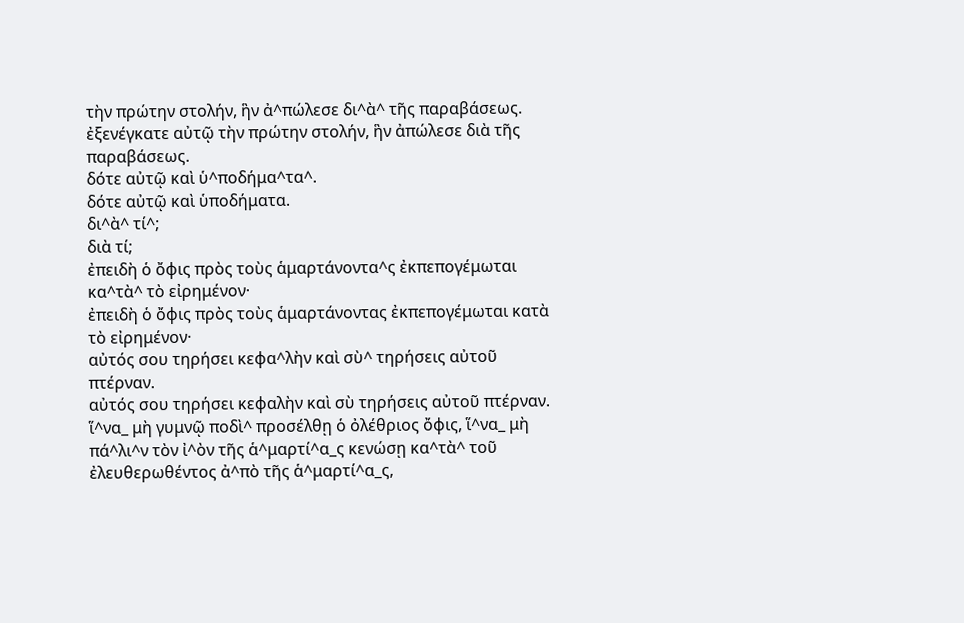τὴν πρώτην στολήν, ἣν ἀ^πώλεσε δι^ὰ^ τῆς παραβάσεως.
ἐξενέγκατε αὐτῷ τὴν πρώτην στολήν, ἣν ἀπώλεσε διὰ τῆς παραβάσεως.
δότε αὐτῷ καὶ ὑ^ποδήμα^τα^.
δότε αὐτῷ καὶ ὑποδήματα.
δι^ὰ^ τί^;
διὰ τί;
ἐπειδὴ ὁ ὄφις πρὸς τοὺς ἁμαρτάνοντα^ς ἐκπεπογέμωται κα^τὰ^ τὸ εἰρημένον·
ἐπειδὴ ὁ ὄφις πρὸς τοὺς ἁμαρτάνοντας ἐκπεπογέμωται κατὰ τὸ εἰρημένον·
αὐτός σου τηρήσει κεφα^λὴν καὶ σὺ^ τηρήσεις αὐτοῦ πτέρναν.
αὐτός σου τηρήσει κεφαλὴν καὶ σὺ τηρήσεις αὐτοῦ πτέρναν.
ἵ^να_ μὴ γυμνῷ ποδὶ^ προσέλθῃ ὁ ὀλέθριος ὄφις, ἵ^να_ μὴ πά^λι^ν τὸν ἰ^ὸν τῆς ἁ^μαρτί^α_ς κενώσῃ κα^τὰ^ τοῦ ἐλευθερωθέντος ἀ^πὸ τῆς ἁ^μαρτί^α_ς,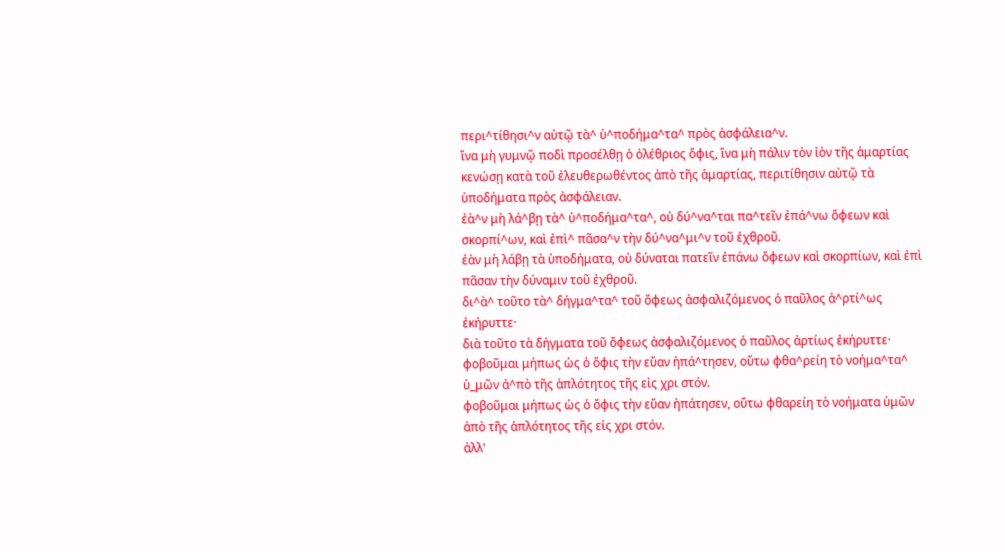περι^τίθησι^ν αὐτῷ τὰ^ ὑ^ποδήμα^τα^ πρὸς ἀσφάλεια^ν.
ἵνα μὴ γυμνῷ ποδὶ προσέλθῃ ὁ ὀλέθριος ὄφις, ἵνα μὴ πάλιν τὸν ἰὸν τῆς ἁμαρτίας κενώσῃ κατὰ τοῦ ἐλευθερωθέντος ἀπὸ τῆς ἁμαρτίας, περιτίθησιν αὐτῷ τὰ ὑποδήματα πρὸς ἀσφάλειαν.
ἐὰ^ν μὴ λά^βῃ τὰ^ ὑ^ποδήμα^τα^, οὐ δύ^να^ται πα^τεῖν ἐπά^νω ὄφεων καὶ σκορπί^ων, καὶ ἐπὶ^ πᾶσα^ν τὴν δύ^να^μι^ν τοῦ ἐχθροῦ.
ἐὰν μὴ λάβῃ τὰ ὑποδήματα, οὐ δύναται πατεῖν ἐπάνω ὄφεων καὶ σκορπίων, καὶ ἐπὶ πᾶσαν τὴν δύναμιν τοῦ ἐχθροῦ.
δι^ὰ^ τοῦτο τὰ^ δήγμα^τα^ τοῦ ὄφεως ἀσφαλιζόμενος ὁ παῦλος ἀ^ρτί^ως ἐκήρυττε·
διὰ τοῦτο τὰ δήγματα τοῦ ὄφεως ἀσφαλιζόμενος ὁ παῦλος ἀρτίως ἐκήρυττε·
φοβοῦμαι μήπως ὡς ὁ ὄφις τὴν εὔαν ἠπά^τησεν, οὕτω φθα^ρείη τὸ νοήμα^τα^ ὑ_μῶν ἀ^πὸ τῆς ἁπλότητος τῆς εἰς χρι στόν.
φοβοῦμαι μήπως ὡς ὁ ὄφις τὴν εὔαν ἠπάτησεν, οὕτω φθαρείη τὸ νοήματα ὑμῶν ἀπὸ τῆς ἁπλότητος τῆς εἰς χρι στόν.
ἀλλ'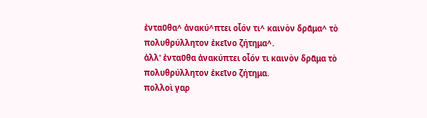ἐνταῦθα^ ἀνακύ^πτει οἷόν τι^ καινὸν δρᾶμα^ τὸ πολυθρύλλητον ἐκεῖνο ζήτημα^.
ἀλλ' ἐνταῦθα ἀνακύπτει οἷόν τι καινὸν δρᾶμα τὸ πολυθρύλλητον ἐκεῖνο ζήτημα.
πολλοὶ γαρ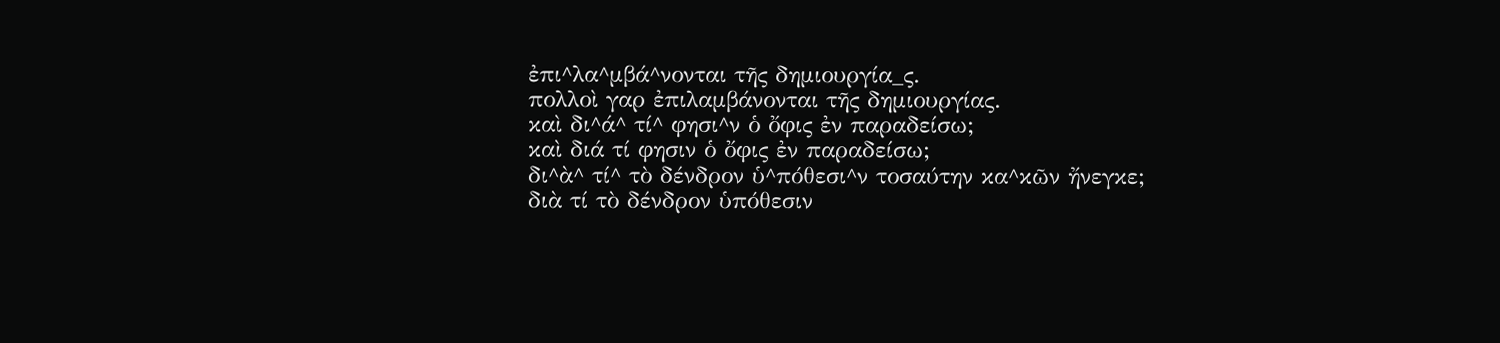ἐπι^λα^μβά^νονται τῆς δημιουργία_ς.
πολλοὶ γαρ ἐπιλαμβάνονται τῆς δημιουργίας.
καὶ δι^ά^ τί^ φησι^ν ὁ ὄφις ἐν παραδείσω;
καὶ διά τί φησιν ὁ ὄφις ἐν παραδείσω;
δι^ὰ^ τί^ τὸ δένδρον ὑ^πόθεσι^ν τοσαύτην κα^κῶν ἤνεγκε;
διὰ τί τὸ δένδρον ὑπόθεσιν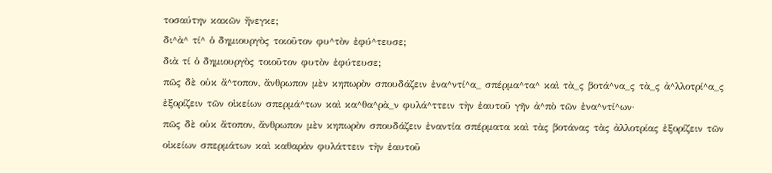τοσαύτην κακῶν ἤνεγκε;
δι^ὰ^ τί^ ὁ δημιουργὸς τοιοῦτον φυ^τὸν ἐφύ^τευσε;
διὰ τί ὁ δημιουργὸς τοιοῦτον φυτὸν ἐφύτευσε;
πῶς δὲ οὐκ ἄ^τοπον, ἄνθρωπον μὲν κηπωρὸν σπουδάζειν ἐνα^ντί^α_ σπέρμα^τα^ καὶ τὰ_ς βοτά^να_ς τὰ_ς ἀ^λλοτρί^α_ς ἐξορίζειν τῶν οἰκείων σπερμά^των καὶ κα^θα^ρὰ_ν φυλά^ττειν τὴν ἑαυτοῦ γῆν ἀ^πὸ τῶν ἐνα^ντί^ων·
πῶς δὲ οὐκ ἄτοπον, ἄνθρωπον μὲν κηπωρὸν σπουδάζειν ἐναντία σπέρματα καὶ τὰς βοτάνας τὰς ἀλλοτρίας ἐξορίζειν τῶν οἰκείων σπερμάτων καὶ καθαρὰν φυλάττειν τὴν ἑαυτοῦ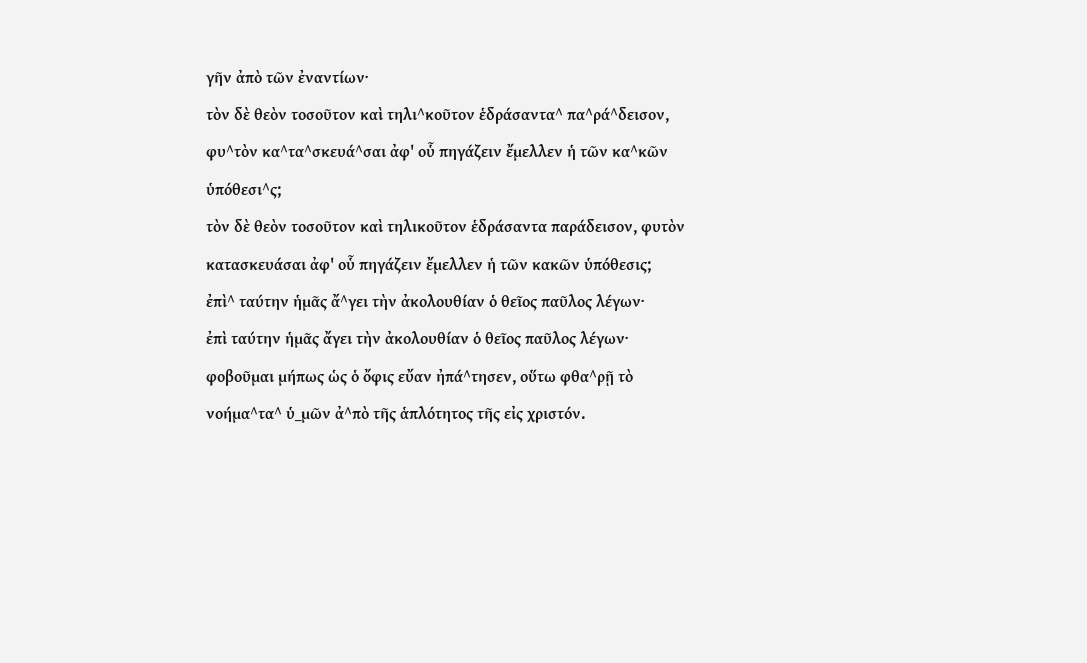γῆν ἀπὸ τῶν ἐναντίων·
τὸν δὲ θεὸν τοσοῦτον καὶ τηλι^κοῦτον ἑδράσαντα^ πα^ρά^δεισον, φυ^τὸν κα^τα^σκευά^σαι ἀφ' οὗ πηγάζειν ἔμελλεν ἡ τῶν κα^κῶν ὑπόθεσι^ς;
τὸν δὲ θεὸν τοσοῦτον καὶ τηλικοῦτον ἑδράσαντα παράδεισον, φυτὸν κατασκευάσαι ἀφ' οὗ πηγάζειν ἔμελλεν ἡ τῶν κακῶν ὑπόθεσις;
ἐπὶ^ ταύτην ἡμᾶς ἄ^γει τὴν ἀκολουθίαν ὁ θεῖος παῦλος λέγων·
ἐπὶ ταύτην ἡμᾶς ἄγει τὴν ἀκολουθίαν ὁ θεῖος παῦλος λέγων·
φοβοῦμαι μήπως ὡς ὁ ὄφις εὔαν ἠπά^τησεν, οὕτω φθα^ρῇ τὸ νοήμα^τα^ ὑ_μῶν ἀ^πὸ τῆς ἁπλότητος τῆς εἰς χριστόν.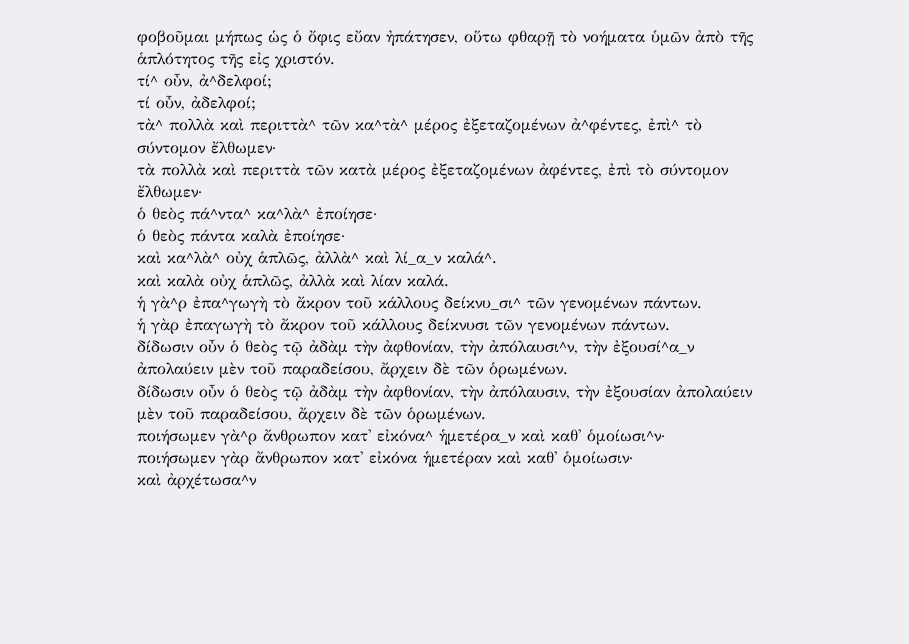φοβοῦμαι μήπως ὡς ὁ ὄφις εὔαν ἠπάτησεν, οὕτω φθαρῇ τὸ νοήματα ὑμῶν ἀπὸ τῆς ἁπλότητος τῆς εἰς χριστόν.
τί^ οὖν, ἀ^δελφοί;
τί οὖν, ἀδελφοί;
τὰ^ πολλὰ καὶ περιττὰ^ τῶν κα^τὰ^ μέρος ἐξεταζομένων ἀ^φέντες, ἐπὶ^ τὸ σύντομον ἔλθωμεν·
τὰ πολλὰ καὶ περιττὰ τῶν κατὰ μέρος ἐξεταζομένων ἀφέντες, ἐπὶ τὸ σύντομον ἔλθωμεν·
ὁ θεὸς πά^ντα^ κα^λὰ^ ἐποίησε·
ὁ θεὸς πάντα καλὰ ἐποίησε·
καὶ κα^λὰ^ οὐχ ἁπλῶς, ἀλλὰ^ καὶ λί_α_ν καλά^.
καὶ καλὰ οὐχ ἁπλῶς, ἀλλὰ καὶ λίαν καλά.
ἡ γὰ^ρ ἐπα^γωγὴ τὸ ἄκρον τοῦ κάλλους δείκνυ_σι^ τῶν γενομένων πάντων.
ἡ γὰρ ἐπαγωγὴ τὸ ἄκρον τοῦ κάλλους δείκνυσι τῶν γενομένων πάντων.
δίδωσιν οὖν ὁ θεὸς τῷ ἀδὰμ τὴν ἀφθονίαν, τὴν ἀπόλαυσι^ν, τὴν ἐξουσί^α_ν ἀπολαύειν μὲν τοῦ παραδείσου, ἄρχειν δὲ τῶν ὁρωμένων.
δίδωσιν οὖν ὁ θεὸς τῷ ἀδὰμ τὴν ἀφθονίαν, τὴν ἀπόλαυσιν, τὴν ἐξουσίαν ἀπολαύειν μὲν τοῦ παραδείσου, ἄρχειν δὲ τῶν ὁρωμένων.
ποιήσωμεν γὰ^ρ ἄνθρωπον κατ' εἰκόνα^ ἡμετέρα_ν καὶ καθ' ὁμοίωσι^ν·
ποιήσωμεν γὰρ ἄνθρωπον κατ' εἰκόνα ἡμετέραν καὶ καθ' ὁμοίωσιν·
καὶ ἀρχέτωσα^ν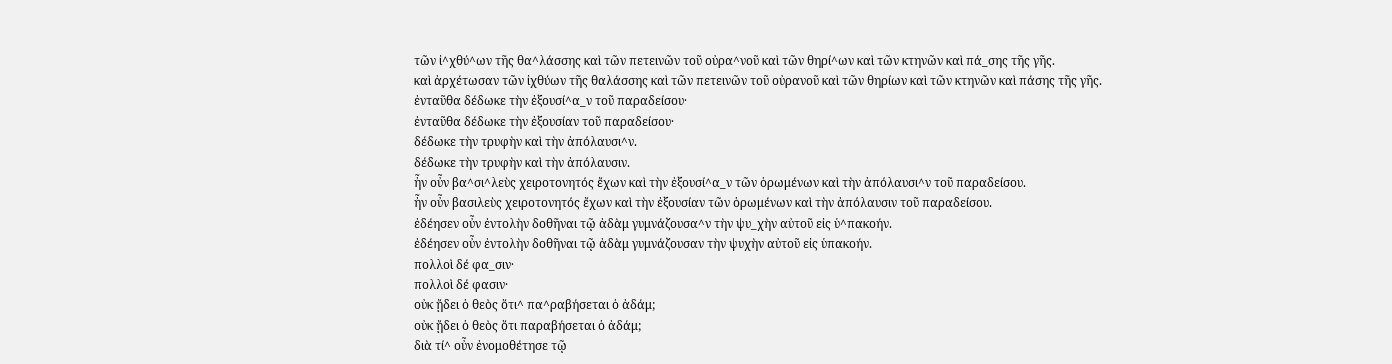τῶν ἰ^χθύ^ων τῆς θα^λάσσης καὶ τῶν πετεινῶν τοῦ οὐρα^νοῦ καὶ τῶν θηρί^ων καὶ τῶν κτηνῶν καὶ πά_σης τῆς γῆς.
καὶ ἀρχέτωσαν τῶν ἰχθύων τῆς θαλάσσης καὶ τῶν πετεινῶν τοῦ οὐρανοῦ καὶ τῶν θηρίων καὶ τῶν κτηνῶν καὶ πάσης τῆς γῆς.
ἐνταῦθα δέδωκε τὴν ἐξουσί^α_ν τοῦ παραδείσου·
ἐνταῦθα δέδωκε τὴν ἐξουσίαν τοῦ παραδείσου·
δέδωκε τὴν τρυφὴν καὶ τὴν ἀπόλαυσι^ν.
δέδωκε τὴν τρυφὴν καὶ τὴν ἀπόλαυσιν.
ἦν οὖν βα^σι^λεὺς χειροτονητός ἔχων καὶ τὴν ἐξουσί^α_ν τῶν ὁρωμένων καὶ τὴν ἀπόλαυσι^ν τοῦ παραδείσου.
ἦν οὖν βασιλεὺς χειροτονητός ἔχων καὶ τὴν ἐξουσίαν τῶν ὁρωμένων καὶ τὴν ἀπόλαυσιν τοῦ παραδείσου.
ἐδέησεν οὖν ἐντολὴν δοθῆναι τῷ ἀδὰμ γυμνάζουσα^ν τὴν ψυ_χὴν αὐτοῦ εἰς ὑ^πακοήν.
ἐδέησεν οὖν ἐντολὴν δοθῆναι τῷ ἀδὰμ γυμνάζουσαν τὴν ψυχὴν αὐτοῦ εἰς ὑπακοήν.
πολλοὶ δέ φα_σιν·
πολλοὶ δέ φασιν·
οὐκ ᾔδει ὁ θεὸς ὅτι^ πα^ραβήσεται ὁ ἀδάμ;
οὐκ ᾔδει ὁ θεὸς ὅτι παραβήσεται ὁ ἀδάμ;
διὰ τί^ οὖν ἐνομοθέτησε τῷ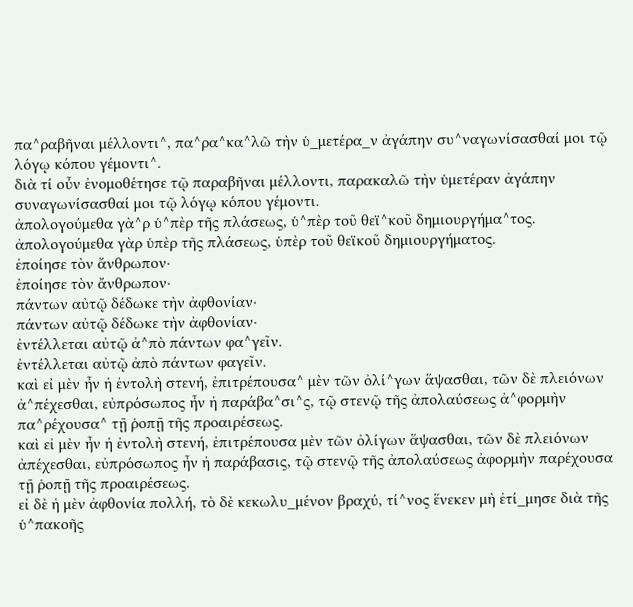πα^ραβῆναι μέλλοντι^, πα^ρα^κα^λῶ τὴν ὑ_μετέρα_ν ἀγάπην συ^ναγωνίσασθαί μοι τῷ λόγῳ κόπου γέμοντι^.
διὰ τί οὖν ἐνομοθέτησε τῷ παραβῆναι μέλλοντι, παρακαλῶ τὴν ὑμετέραν ἀγάπην συναγωνίσασθαί μοι τῷ λόγῳ κόπου γέμοντι.
ἀπολογούμεθα γὰ^ρ ὑ^πὲρ τῆς πλάσεως, ὑ^πὲρ τοῦ θεϊ^κοῦ δημιουργήμα^τος.
ἀπολογούμεθα γὰρ ὑπὲρ τῆς πλάσεως, ὑπὲρ τοῦ θεϊκοῦ δημιουργήματος.
ἐποίησε τὸν ἄνθρωπον·
ἐποίησε τὸν ἄνθρωπον·
πάντων αὐτῷ δέδωκε τὴν ἀφθονίαν·
πάντων αὐτῷ δέδωκε τὴν ἀφθονίαν·
ἐντέλλεται αὐτῷ ἀ^πὸ πάντων φα^γεῖν.
ἐντέλλεται αὐτῷ ἀπὸ πάντων φαγεῖν.
καὶ εἰ μὲν ἦν ἡ ἐντολὴ στενή, ἐπιτρέπουσα^ μὲν τῶν ὀλί^γων ἅψασθαι, τῶν δὲ πλειόνων ἀ^πέχεσθαι, εὐπρόσωπος ἦν ἡ παράβα^σι^ς, τῷ στενῷ τῆς ἀπολαύσεως ἀ^φορμὴν πα^ρέχουσα^ τῇ ῥοπῇ τῆς προαιρέσεως.
καὶ εἰ μὲν ἦν ἡ ἐντολὴ στενή, ἐπιτρέπουσα μὲν τῶν ὀλίγων ἅψασθαι, τῶν δὲ πλειόνων ἀπέχεσθαι, εὐπρόσωπος ἦν ἡ παράβασις, τῷ στενῷ τῆς ἀπολαύσεως ἀφορμὴν παρέχουσα τῇ ῥοπῇ τῆς προαιρέσεως.
εἰ δὲ ἡ μὲν ἀφθονία πολλή, τὸ δὲ κεκωλυ_μένον βραχύ, τί^νος ἕνεκεν μὴ ἐτί_μησε διὰ τῆς ὑ^πακοῆς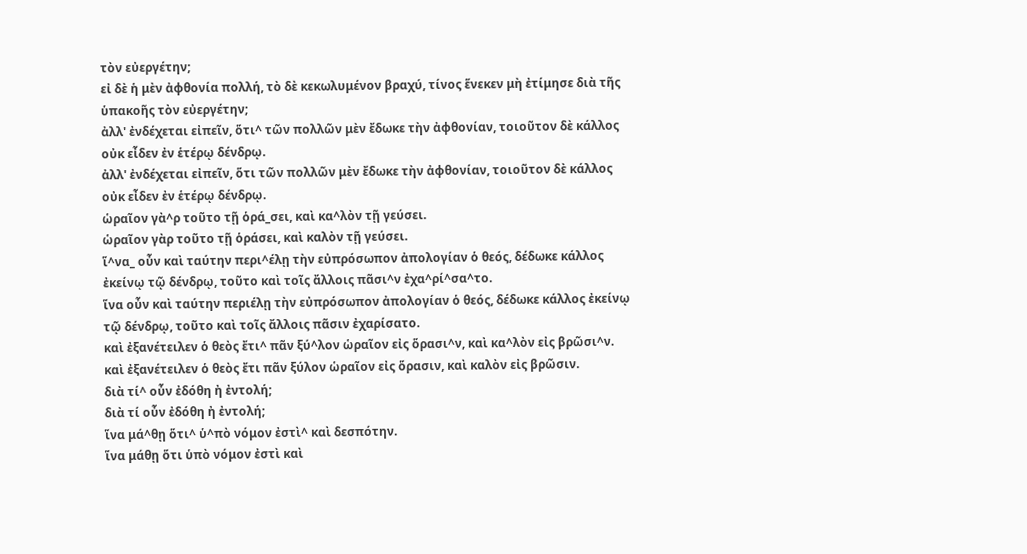τὸν εὐεργέτην;
εἰ δὲ ἡ μὲν ἀφθονία πολλή, τὸ δὲ κεκωλυμένον βραχύ, τίνος ἕνεκεν μὴ ἐτίμησε διὰ τῆς ὑπακοῆς τὸν εὐεργέτην;
ἀλλ' ἐνδέχεται εἰπεῖν, ὅτι^ τῶν πολλῶν μὲν ἔδωκε τὴν ἀφθονίαν, τοιοῦτον δὲ κάλλος οὐκ εἶδεν ἐν ἑτέρῳ δένδρῳ.
ἀλλ' ἐνδέχεται εἰπεῖν, ὅτι τῶν πολλῶν μὲν ἔδωκε τὴν ἀφθονίαν, τοιοῦτον δὲ κάλλος οὐκ εἶδεν ἐν ἑτέρῳ δένδρῳ.
ὡραῖον γὰ^ρ τοῦτο τῇ ὁρά_σει, καὶ κα^λὸν τῇ γεύσει.
ὡραῖον γὰρ τοῦτο τῇ ὁράσει, καὶ καλὸν τῇ γεύσει.
ἵ^να_ οὖν καὶ ταύτην περι^έλῃ τὴν εὐπρόσωπον ἀπολογίαν ὁ θεός, δέδωκε κάλλος ἐκείνῳ τῷ δένδρῳ, τοῦτο καὶ τοῖς ἄλλοις πᾶσι^ν ἐχα^ρί^σα^το.
ἵνα οὖν καὶ ταύτην περιέλῃ τὴν εὐπρόσωπον ἀπολογίαν ὁ θεός, δέδωκε κάλλος ἐκείνῳ τῷ δένδρῳ, τοῦτο καὶ τοῖς ἄλλοις πᾶσιν ἐχαρίσατο.
καὶ ἐξανέτειλεν ὁ θεὸς ἔτι^ πᾶν ξύ^λον ὡραῖον εἰς ὅρασι^ν, καὶ κα^λὸν εἰς βρῶσι^ν.
καὶ ἐξανέτειλεν ὁ θεὸς ἔτι πᾶν ξύλον ὡραῖον εἰς ὅρασιν, καὶ καλὸν εἰς βρῶσιν.
διὰ τί^ οὖν ἐδόθη ἠ ἐντολή;
διὰ τί οὖν ἐδόθη ἠ ἐντολή;
ἵνα μά^θῃ ὅτι^ ὑ^πὸ νόμον ἐστὶ^ καὶ δεσπότην.
ἵνα μάθῃ ὅτι ὑπὸ νόμον ἐστὶ καὶ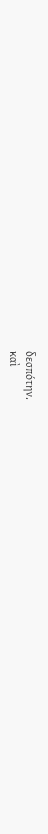δεσπότην.
καὶ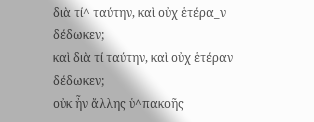διὰ τί^ ταύτην, καὶ οὐχ ἑτέρα_ν δέδωκεν;
καὶ διὰ τί ταύτην, καὶ οὐχ ἑτέραν δέδωκεν;
οὐκ ἦν ἄλλης ὑ^πακοῆς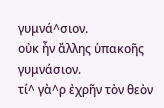γυμνά^σιον.
οὐκ ἦν ἄλλης ὑπακοῆς γυμνάσιον.
τί^ γὰ^ρ ἐχρῆν τὸν θεὸν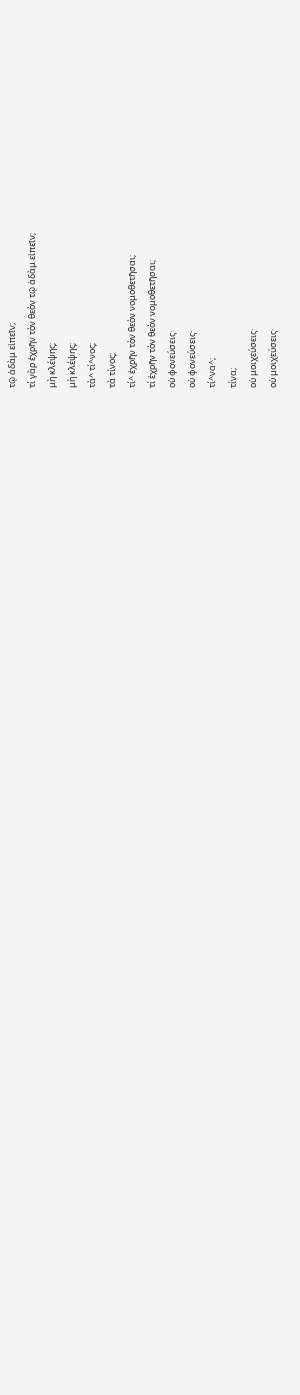τῷ ἀδὰμ εἰπεῖν;
τί γὰρ ἐχρῆν τὸν θεὸν τῷ ἀδὰμ εἰπεῖν;
μὴ κλέψης;
μὴ κλέψης;
τὰ^ τί^νος;
τὰ τίνος;
τί^ ἐχρῆν τὸν θεὸν νομοθετῆσαι;
τί ἐχρῆν τὸν θεὸν νομοθετῆσαι;
οὐ φονεύσεις·
οὐ φονεύσεις·
τί^να^;
τίνα;
οὐ μοιχεύσεις·
οὐ μοιχεύσεις·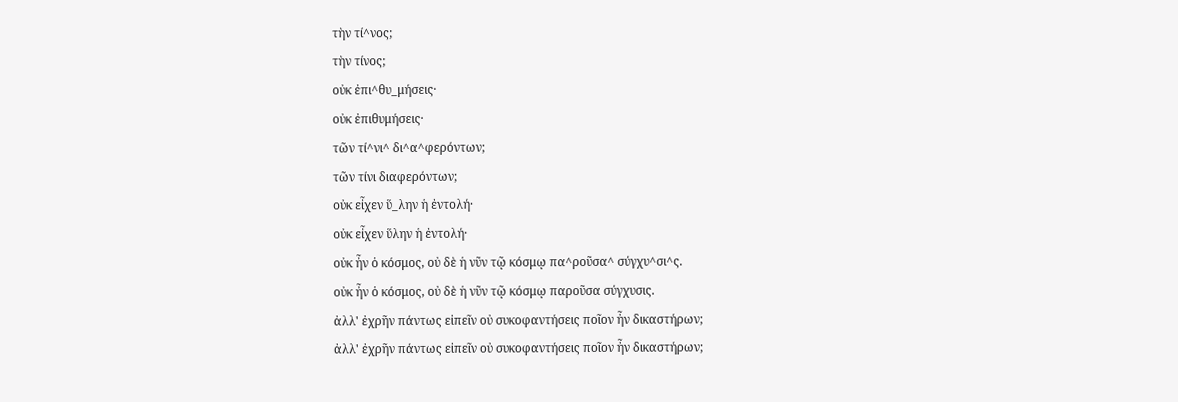τὴν τί^νος;
τὴν τίνος;
οὐκ ἐπι^θυ_μήσεις·
οὐκ ἐπιθυμήσεις·
τῶν τί^νι^ δι^α^φερόντων;
τῶν τίνι διαφερόντων;
οὐκ εἶχεν ὕ_λην ἡ ἐντολή·
οὐκ εἶχεν ὕλην ἡ ἐντολή·
οὐκ ἦν ὁ κόσμος, οὐ δὲ ἡ νῦν τῷ κόσμῳ πα^ροῦσα^ σύγχυ^σι^ς.
οὐκ ἦν ὁ κόσμος, οὐ δὲ ἡ νῦν τῷ κόσμῳ παροῦσα σύγχυσις.
ἀλλ' ἐχρῆν πάντως εἰπεῖν οὐ συκοφαντήσεις ποῖον ἦν δικαστήρων;
ἀλλ' ἐχρῆν πάντως εἰπεῖν οὐ συκοφαντήσεις ποῖον ἦν δικαστήρων;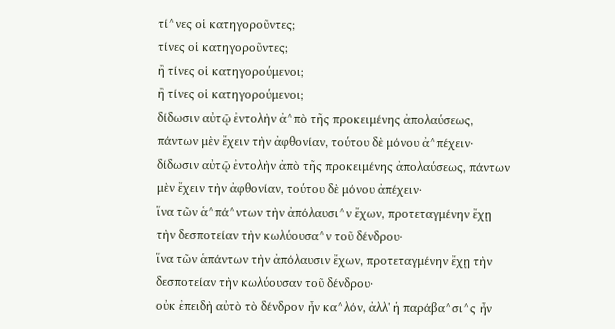τί^νες οἱ κατηγοροῦντες;
τίνες οἱ κατηγοροῦντες;
ἢ τίνες οἱ κατηγορούμενοι;
ἢ τίνες οἱ κατηγορούμενοι;
δίδωσιν αὐτῷ ἐντολὴν ἀ^πὸ τῆς προκειμένης ἀπολαύσεως, πάντων μὲν ἔχειν τὴν ἀφθονίαν, τούτου δὲ μόνου ἀ^πέχειν·
δίδωσιν αὐτῷ ἐντολὴν ἀπὸ τῆς προκειμένης ἀπολαύσεως, πάντων μὲν ἔχειν τὴν ἀφθονίαν, τούτου δὲ μόνου ἀπέχειν·
ἵνα τῶν ἁ^πά^ντων τὴν ἀπόλαυσι^ν ἔχων, προτεταγμένην ἔχῃ τὴν δεσποτείαν τὴν κωλύουσα^ν τοῦ δένδρου·
ἵνα τῶν ἁπάντων τὴν ἀπόλαυσιν ἔχων, προτεταγμένην ἔχῃ τὴν δεσποτείαν τὴν κωλύουσαν τοῦ δένδρου·
οὐκ ἐπειδὴ αὐτὸ τὸ δένδρον ἦν κα^λόν, ἀλλ' ἡ παράβα^σι^ς ἦν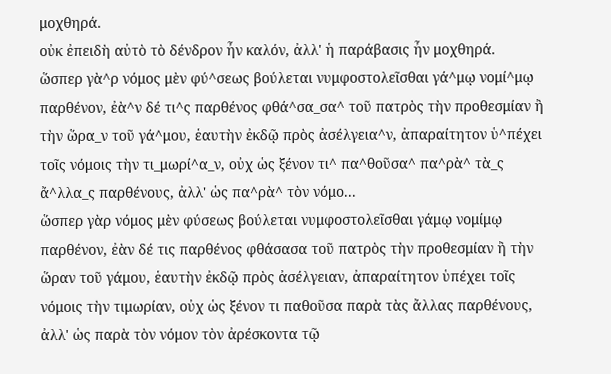μοχθηρά.
οὐκ ἐπειδὴ αὐτὸ τὸ δένδρον ἦν καλόν, ἀλλ' ἡ παράβασις ἦν μοχθηρά.
ὥσπερ γὰ^ρ νόμος μὲν φύ^σεως βούλεται νυμφοστολεῖσθαι γά^μῳ νομί^μῳ παρθένον, ἐὰ^ν δέ τι^ς παρθένος φθά^σα_σα^ τοῦ πατρὸς τὴν προθεσμίαν ἢ τὴν ὥρα_ν τοῦ γά^μου, ἑαυτὴν ἐκδῷ πρὸς ἀσέλγεια^ν, ἀπαραίτητον ὑ^πέχει τοῖς νόμοις τὴν τι_μωρί^α_ν, οὐχ ὡς ξένον τι^ πα^θοῦσα^ πα^ρὰ^ τὰ_ς ἄ^λλα_ς παρθένους, ἀλλ' ὡς πα^ρὰ^ τὸν νόμο...
ὥσπερ γὰρ νόμος μὲν φύσεως βούλεται νυμφοστολεῖσθαι γάμῳ νομίμῳ παρθένον, ἐὰν δέ τις παρθένος φθάσασα τοῦ πατρὸς τὴν προθεσμίαν ἢ τὴν ὥραν τοῦ γάμου, ἑαυτὴν ἐκδῷ πρὸς ἀσέλγειαν, ἀπαραίτητον ὑπέχει τοῖς νόμοις τὴν τιμωρίαν, οὐχ ὡς ξένον τι παθοῦσα παρὰ τὰς ἄλλας παρθένους, ἀλλ' ὡς παρὰ τὸν νόμον τὸν ἀρέσκοντα τῷ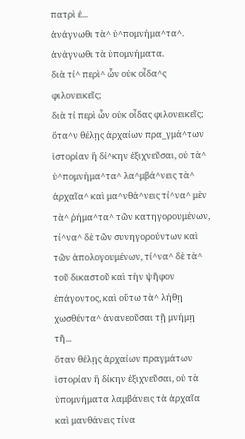πατρὶ ἑ...
ἀνάγνωθι τὰ^ ὑ^πομνήμα^τα^.
ἀνάγνωθι τὰ ὑπομνήματα.
διὰ τί^ περὶ^ ὧν οὐκ οἶδα^ς φιλονεικεῖς;
διὰ τί περὶ ὧν οὐκ οἶδας φιλονεικεῖς;
ὅτα^ν θέλῃς ἀρχαίων πρα_γμά^των ἱστορίαν ἢ δί^κην ἐξιχνεῦσαι, οὐ τὰ^ ὑ^πομνήμα^τα^ λα^μβά^νεις τὰ^ ἀρχαῖα^ καὶ μα^νθά^νεις τί^να^ μὲν τὰ^ ῥήμα^τα^ τῶν κατηγορουμένων, τί^να^ δὲ τῶν συνηγορούντων καὶ τῶν ἀπολογουμένων, τί^να^ δὲ τὰ^ τοῦ δικαστοῦ καὶ τὴν ψῆφον ἐπάγοντος, καὶ οὕτω τὰ^ λήθῃ χωσθέντα^ ἀνανεοῦσαι τῇ μνήμῃ τῆ...
ὅταν θέλῃς ἀρχαίων πραγμάτων ἱστορίαν ἢ δίκην ἐξιχνεῦσαι, οὐ τὰ ὑπομνήματα λαμβάνεις τὰ ἀρχαῖα καὶ μανθάνεις τίνα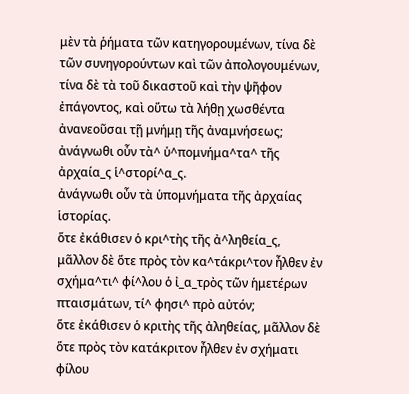μὲν τὰ ῥήματα τῶν κατηγορουμένων, τίνα δὲ τῶν συνηγορούντων καὶ τῶν ἀπολογουμένων, τίνα δὲ τὰ τοῦ δικαστοῦ καὶ τὴν ψῆφον ἐπάγοντος, καὶ οὕτω τὰ λήθῃ χωσθέντα ἀνανεοῦσαι τῇ μνήμῃ τῆς ἀναμνήσεως;
ἀνάγνωθι οὖν τὰ^ ὑ^πομνήμα^τα^ τῆς ἀρχαία_ς ἱ^στορί^α_ς.
ἀνάγνωθι οὖν τὰ ὑπομνήματα τῆς ἀρχαίας ἱστορίας.
ὅτε ἐκάθισεν ὁ κρι^τὴς τῆς ἀ^ληθεία_ς, μᾶλλον δὲ ὅτε πρὸς τὸν κα^τάκρι^τον ἦλθεν ἐν σχήμα^τι^ φί^λου ὁ ἰ_α_τρὸς τῶν ἡμετέρων πταισμάτων, τί^ φησι^ πρὸ αὐτόν;
ὅτε ἐκάθισεν ὁ κριτὴς τῆς ἀληθείας, μᾶλλον δὲ ὅτε πρὸς τὸν κατάκριτον ἦλθεν ἐν σχήματι φίλου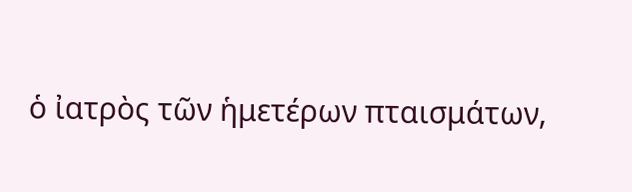ὁ ἰατρὸς τῶν ἡμετέρων πταισμάτων,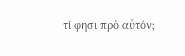τί φησι πρὸ αὐτόν;